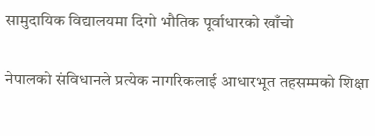सामुदायिक विद्यालयमा दिगो भौतिक पूर्वाधारको खाँचो

नेपालको संविधानले प्रत्येक नागरिकलाई आधारभूत तहसम्मको शिक्षा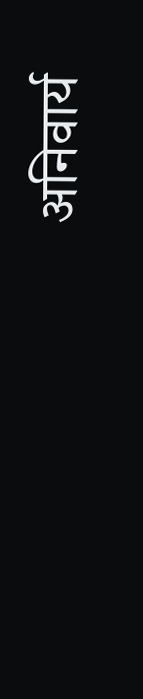अनिवार्य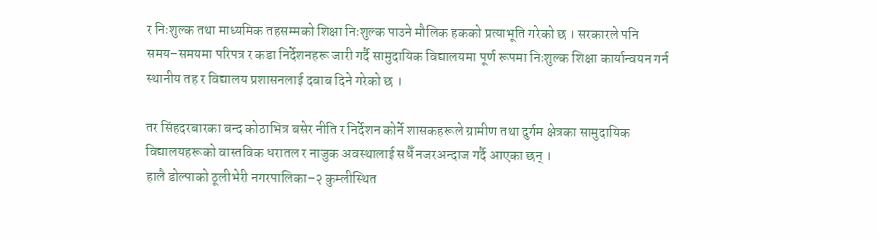र निःशुल्क तथा माध्यमिक तहसम्मको शिक्षा निःशुल्क पाउने मौलिक हकको प्रत्याभूति गरेको छ । सरकारले पनि समय–समयमा परिपत्र र कडा निर्देशनहरू जारी गर्दै सामुदायिक विद्यालयमा पूर्ण रूपमा निःशुल्क शिक्षा कार्यान्वयन गर्न स्थानीय तह र विद्यालय प्रशासनलाई दबाब दिने गरेको छ ।

तर सिंहदरबारका बन्द कोठाभित्र बसेर नीति र निर्देशन कोर्ने शासकहरूले ग्रामीण तथा दुर्गम क्षेत्रका सामुदायिक विद्यालयहरूको वास्तविक धरातल र नाजुक अवस्थालाई सधैँ नजरअन्दाज गर्दै आएका छन् ।
हालै डोल्पाको ठूलीभेरी नगरपालिका–२ कुम्लीस्थित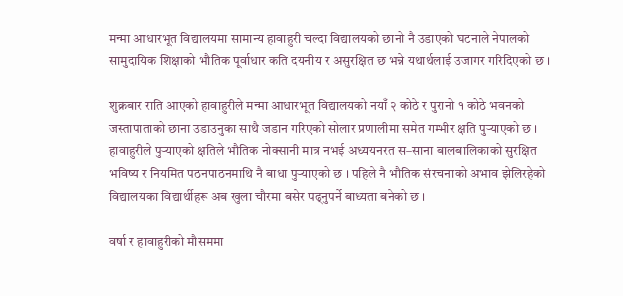मन्मा आधारभूत विद्यालयमा सामान्य हावाहुरी चल्दा विद्यालयको छानो नै उडाएको घटनाले नेपालको सामुदायिक शिक्षाको भौतिक पूर्वाधार कति दयनीय र असुरक्षित छ भन्ने यथार्थलाई उजागर गरिदिएको छ ।

शुक्रबार राति आएको हावाहुरीले मन्मा आधारभूत विद्यालयको नयाँ २ कोठे र पुरानो १ कोठे भवनको जस्तापाताको छाना उडाउनुका साथै जडान गरिएको सोलार प्रणालीमा समेत गम्भीर क्षति पुर्‍याएको छ । हावाहुरीले पुर्‍याएको क्षतिले भौतिक नोक्सानी मात्र नभई अध्ययनरत स–साना बालबालिकाको सुरक्षित भविष्य र नियमित पठनपाठनमाथि नै बाधा पुर्‍याएको छ । पहिले नै भौतिक संरचनाको अभाव झेलिरहेको विद्यालयका विद्यार्थीहरू अब खुला चौरमा बसेर पढ्नुपर्ने बाध्यता बनेको छ ।

वर्षा र हावाहुरीको मौसममा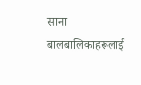साना बालबालिकाहरूलाई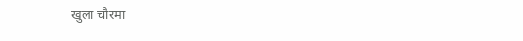खुला चौरमा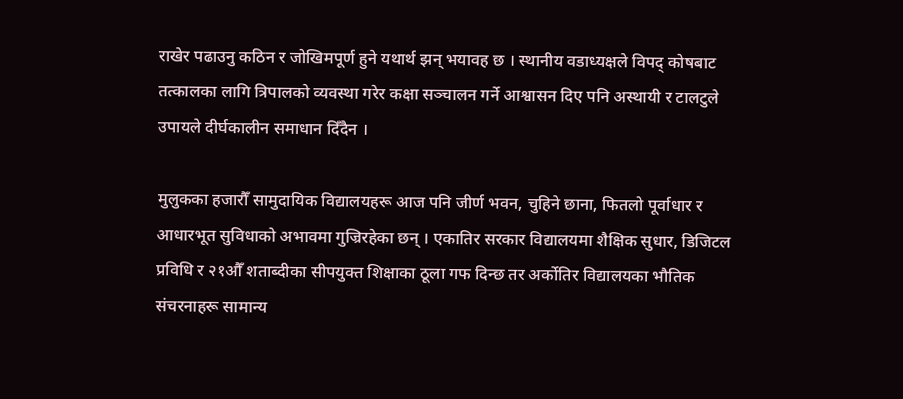राखेर पढाउनु कठिन र जोखिमपूर्ण हुने यथार्थ झन् भयावह छ । स्थानीय वडाध्यक्षले विपद् कोषबाट तत्कालका लागि त्रिपालको व्यवस्था गरेर कक्षा सञ्चालन गर्ने आश्वासन दिए पनि अस्थायी र टालटुले उपायले दीर्घकालीन समाधान दिँदैन ।

मुलुकका हजारौँ सामुदायिक विद्यालयहरू आज पनि जीर्ण भवन, चुहिने छाना, फितलो पूर्वाधार र आधारभूत सुविधाको अभावमा गुज्रिरहेका छन् । एकातिर सरकार विद्यालयमा शैक्षिक सुधार, डिजिटल प्रविधि र २१औँ शताब्दीका सीपयुक्त शिक्षाका ठूला गफ दिन्छ तर अर्कोतिर विद्यालयका भौतिक संचरनाहरू सामान्य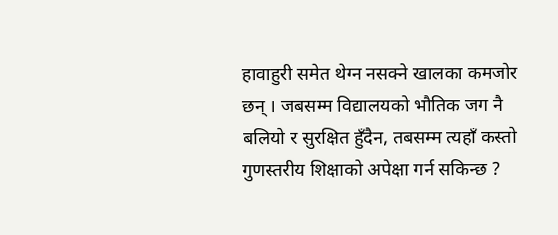हावाहुरी समेत थेग्न नसक्ने खालका कमजोर छन् । जबसम्म विद्यालयको भौतिक जग नै बलियो र सुरक्षित हुँदैन, तबसम्म त्यहाँ कस्तो गुणस्तरीय शिक्षाको अपेक्षा गर्न सकिन्छ ?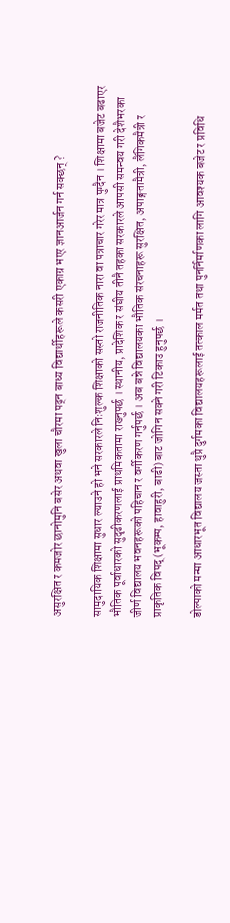असुरक्षित र कमजोर छानोमुनि बसेर अथवा खुला चौरमा पढ्न बाध्य विद्यार्थीहरूले कसरी एकाग्र भएर ज्ञानआर्जन गर्न सक्छन् ?

सामुदायिक शिक्षामा सुधार ल्याउने हो भने सरकारले निःशुल्क शिक्षाको सस्तो राजनीतिक नारा वा पत्राचार गरेर मात्र पुग्दैन । शिक्षामा बजेट बढाएर भौतिक पूर्वाधारको सुदृढीकरणलाई प्राथमिकतामा राख्नुपर्छ । स्थानीय, प्रादेशिक र संघीय तीनै तहका सरकारले आपसी समन्वय गरी देशैभरका जीर्ण विद्यालय भवनहरूको पहिचान र वर्गीकरण गर्नुपर्छ । अब बन्ने विद्यालयका भौतिक संरचनाहरू सुरक्षित, अपाङ्गतामैत्री, लैंगिकमैत्री र प्राकृतिक विपद् (भूकम्प, हावाहुरी, बाढी) बाट जोगिन सक्ने गरी टिकाउ हुनुपर्छ ।

डोल्पाको मन्मा आधारभूत विद्यालय जस्ता थुप्रै दुर्गमका विद्यालयहरूलाई तत्काल मर्मत तथा पुनर्निर्माणका लागि आवश्यक बजेट र प्रविधि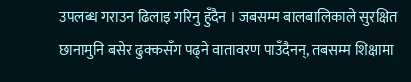उपलब्ध गराउन ढिलाइ गरिनु हुँदैन । जबसम्म बालबालिकाले सुरक्षित छानामुनि बसेर ढुक्कसँग पढ्ने वातावरण पाउँदैनन्, तबसम्म शिक्षामा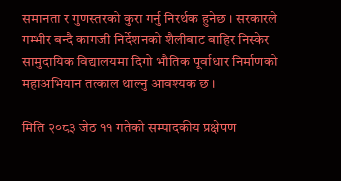समानता र गुणस्तरको कुरा गर्नु निरर्थक हुनेछ । सरकारले गम्भीर बन्दै कागजी निर्देशनको शैलीबाट बाहिर निस्केर सामुदायिक विद्यालयमा दिगो भौतिक पूर्वाधार निर्माणको महाअभियान तत्काल थाल्नु आवश्यक छ ।

मिति २०८३ जेठ ११ गतेको सम्पादकीय प्रक्षेपण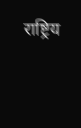राष्ट्रिय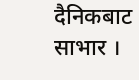दैनिकबाट साभार ।